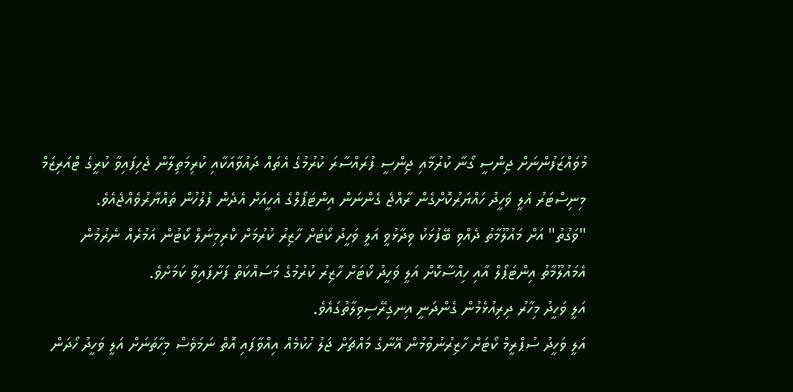މުވައްޒަފުންނަށް ޖިންސީ ގޯނާ ކުރުމާއި ޖިންސީ ފުރައްސާރަ ކުރުމުގެ އެތައް ދައުވާއަކާއި ކުރިމަތިލާން ޖެހިފައިވާ ކުރީގެ ޓްއަރިޒަމް މިނިސްޓަރު އަލީ ވަހީދު ހައްޔަރުކޮށްގެން ރާއްޖެ ގެންނަން އިންޓަޕޯލްގެ އެހީއަށް އެދެން ފުލުހުން ތައްޔާރުވެއްޖެއެވެ.
"ވަގުތު" އަށް މައުލޫމާތު ދެއްވި ބޭފުޅަކު ވިދާޅުވީ އަލީ ވަހީދު ކޯޓަށް ހާޒިރު ކުރުމަށް ކްރިމިނަލް ކޯޓުން އަމުރެއް ނެރުމުން އެމައުލޫމާތު އިންޓަޕޯލް އާއި ހިއްސާކޮށް އަލީ ވަހީދު ކޯޓަށް ހާޒިރު ކުރުމުގެ މަސައްކަތް ފަށާފައިވާ ކަމަށެވެ.
އަލީ ވަހީދު މިހާރު ދިރިއުޅެމުން ގެންދަނީ އިނގިރޭސިވިލާތުގައެވެ.
އަލީ ވަހީދު ސުޕްރީމް ކޯޓަށް ހާޒިރުނުވުމުން އޭނާގެ މައްޗަށް ޖަލު ހުކުމެއް އިއްވާފައި އޮތް ނަމަވެސް މިހާތަނަށް އަލީ ވަހީދު ހޯދަން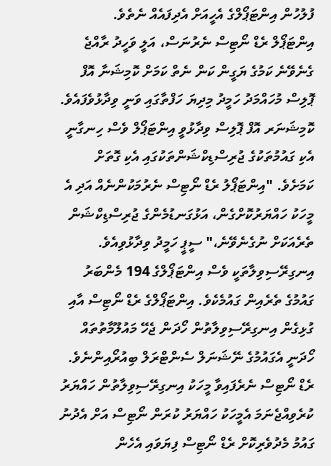ފުލުހުން އިންޓަޕޯލްގެ އެހީއަށް އެދިފައެއް ނެތެވެ.
އިންޓަޕޯލް ރެޑް ނޯޓިސް ނެރުނަސް، އަލީ ވަހީދު ރާއްޖެ ގެނެވޭނެ ކަމުގެ ޔަގީން ކަން ނެތް ކަމަށް ކޮމިޝަނާ އޮފް ޕޮލިސް މުހައްމަދު ހަމީދު މިދިޔަ ހަފްތާގައި ވަނީ ވިދާޅުވެފައެވެ. ކޮމިޝަނަރ އޮފް ޕޮލިސް ވިދާޅުވީ އިންޓަޕޯލް ވެސް ހިނގާނީ އެކި ގައުމުތަކުގެ ޖުރިސްޑިކްޝަންތަކުގައި އެކި ގޮތަށް ކަމަށެވެ. "އިންޓަޕޯލު ރެޑް ނޯޓިސް ނެރުމަކުންނެއް އަދި އެ މީހަކު ހައްޔަރުކޮށްގެން، އަޅުގަނޑުމެންގެ ޖުރިސްޑިކްޝަން ތެރެއަކަށް ނުގެނެވޭނެ،" ސީޕީ ހަމީދު ވިދާޅުވިއެވެ.
އިނގިރޭސިވިލާތަކީ ވެސް އިންޓަޕޯލްގެ 194 މެންބަރު ގައުމުގެ ތެރެއިން ގައުމެކެވެ. އިންޓަޕޯލްގެ ރެޑް ނޯޓިސް އާއި ގުޅިގެން އިނގިރޭސިވިލާތުން ހޯދަން ޖެހޭ މައުލޫމާތުތައް ހޯދަނީ އެގައުމުގެ ނޭޝަނަލް ސެންޓްރަލް ބިއުރޯއިންނެވެ. ރެޑް ނޯޓިސް ނެރެފައިވާ މީހަކު އިނގިރޭސިވިލާތުން ހައްޔަރު ކުރެވިއްޖެނަމަ އެމީހަކު ހައްޔަރު ކުރަން ނޯޓިސް އަށް އެދުނު ގައުމު މެދުވެރިކޮށް ރެޑް ނޯޓިސް ފިޔަވައި އެހެން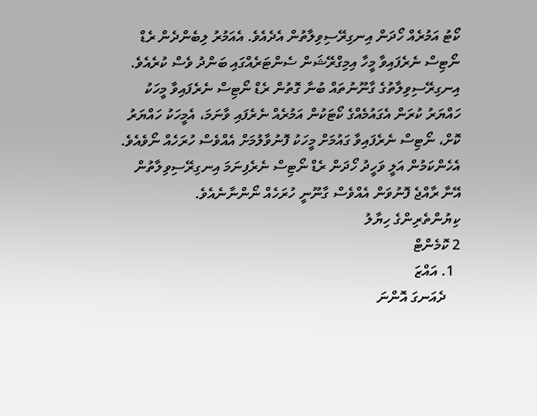ކޯޓު އަމުރެއް ހޯދަން އިނގިރޭސިވިލާތުން އެދެއެވެ. އެއަމުރު ލިބެންދެން ރެޑް ނޯޓިސް ނެރެފައިވާ މީހާ އިމިގްރޭޝަން ސެންޓަރެއްގައި ބަންދު ވެސް ކުރެއެވެ.
އިނގިރޭސިވިލާތުގެ ގާނޫނުތައް ބުނާ ގޮތުން ރެޑް ނޯޓިސް ނެރެފައިވާ މީހަކު ހައްޔަރު ކުރަން އެގައުމެއްގެ ކޯޓަކުން އަމުރެއް ނެރެފައި ވާނަމަ، އެމީހަކު ހައްޔަރު ކޮށް، ނޯޓިސް ނެރެފައިވާ ގައުމަށް މީހަކު ފޮނުވާލުމަށް އެއްވެސް ހުރަހެއް ނޯވެއެވެ.
އެހެންކަމުން އަލީ ވަހީދު ހޯދަން ރެޑް ނޯޓިސް ނެރެފިނަމަ އިނގިރޭސިވިލާތުން އޭނާ ރާއްޖެ ފޮނުވަން އެއްވެސް ގާނޫނީ ހުރަހެއް ނޯންނާނެއެވެ.
ކިޔުންތެރިންގެ ހިޔާލު
2 ކޮމެންޓް
  1. އައްޒަ
    ދެއަނގަ އޮންނަ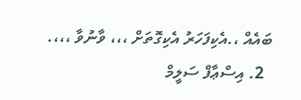ބައެއް ،.އެކިފަހަރު އެކިގޮތަށް ،،، ވާނުވާ ،،،.
  2. އިސްޢާފް ސަލީމް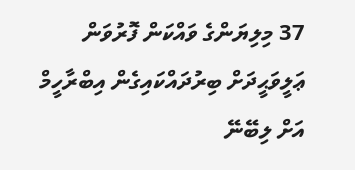37 މިލިޔަންގެ ވައްކަން ފޮރުވަން ޢަލީވަޙީދަށް ބިރުދައްކައިގެން އިބްރާހީމް އަށް ލިބޭނޭ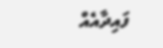ފައިދާއެއް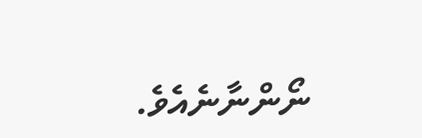ނޯންނާނެއެވެ.